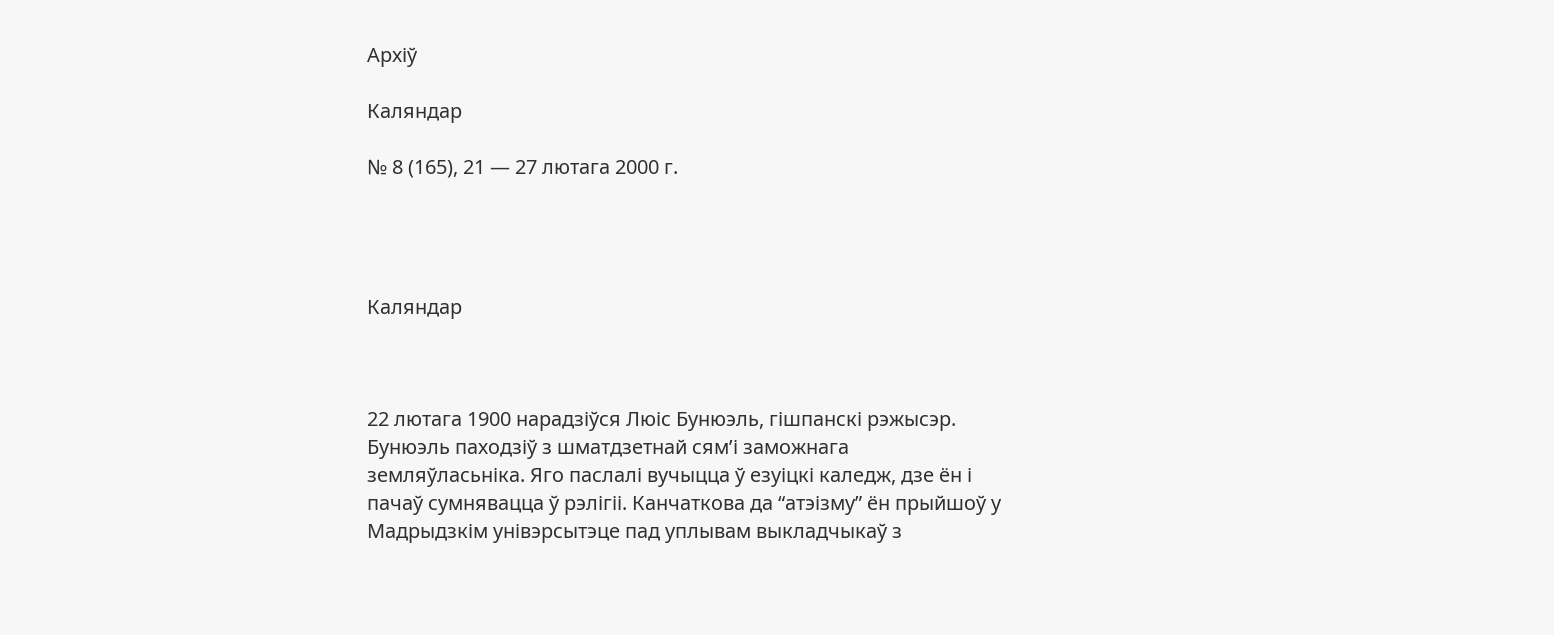Архіў

Каляндар

№ 8 (165), 21 — 27 лютага 2000 г.




Каляндар



22 лютага 1900 нарадзіўся Люіс Бунюэль, гішпанскі рэжысэр. Бунюэль паходзіў з шматдзетнай сям’і заможнага земляўласьніка. Яго паслалі вучыцца ў езуіцкі каледж, дзе ён і пачаў сумнявацца ў рэлігіі. Канчаткова да “атэізму” ён прыйшоў у Мадрыдзкім унівэрсытэце пад уплывам выкладчыкаў з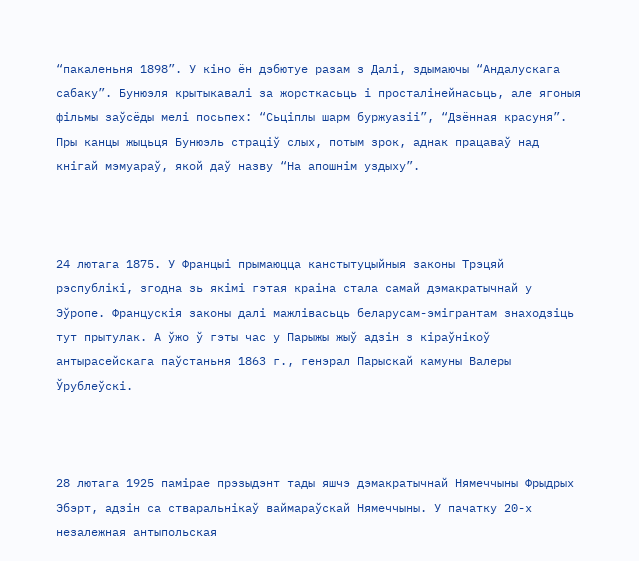“пакаленьня 1898”. У кіно ён дэбютуе разам з Далі, здымаючы “Андалускага сабаку”. Бунюэля крытыкавалі за жорсткасьць і просталінейнасьць, але ягоныя фільмы заўсёды мелі посьпех: “Сьціплы шарм буржуазіі”, “Дзённая красуня”. Пры канцы жыцьця Бунюэль страціў слых, потым зрок, аднак працаваў над кнігай мэмуараў, якой даў назву “На апошнім уздыху”.



24 лютага 1875. У Францыі прымаюцца канстытуцыйныя законы Трэцяй рэспублікі, згодна зь якімі гэтая краіна стала самай дэмакратычнай у Эўропе. Францускія законы далі мажлівасьць беларусам-эмігрантам знаходзіць тут прытулак. А ўжо ў гэты час у Парыжы жыў адзін з кіраўнікоў антырасейскага паўстаньня 1863 г., генэрал Парыскай камуны Валеры Ўрублеўскі.



28 лютага 1925 памірае прэзыдэнт тады яшчэ дэмакратычнай Нямеччыны Фрыдрых Эбэрт, адзін са стваральнікаў ваймараўскай Нямеччыны. У пачатку 20-х незалежная антыпольская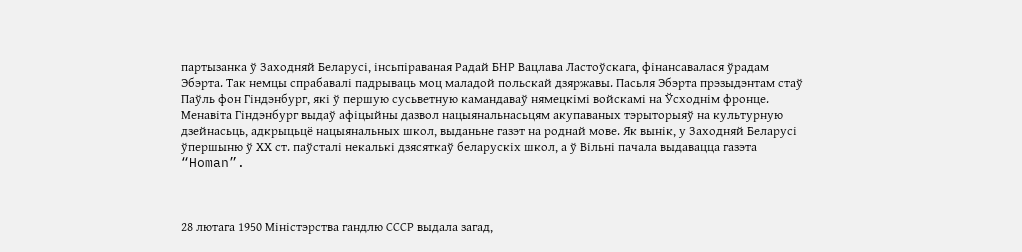партызанка ў Заходняй Беларусі, інсьпіраваная Радай БНР Вацлава Ластоўскага, фінансавалася ўрадам Эбэрта. Так немцы спрабавалі падрываць моц маладой польскай дзяржавы. Пасьля Эбэрта прэзыдэнтам стаў Паўль фон Гіндэнбург, які ў першую сусьветную камандаваў нямецкімі войскамі на Ўсходнім фронце. Менавіта Гіндэнбург выдаў афіцыйны дазвол нацыянальнасьцям акупаваных тэрыторыяў на культурную дзейнасьць, адкрыцьцё нацыянальных школ, выданьне газэт на роднай мове. Як вынік, у Заходняй Беларусі ўпершыню ў ХХ ст. паўсталі некалькі дзясяткаў беларускіх школ, а ў Вільні пачала выдавацца газэта “Homan”.



28 лютага 1950 Міністэрства гандлю СССР выдала загад,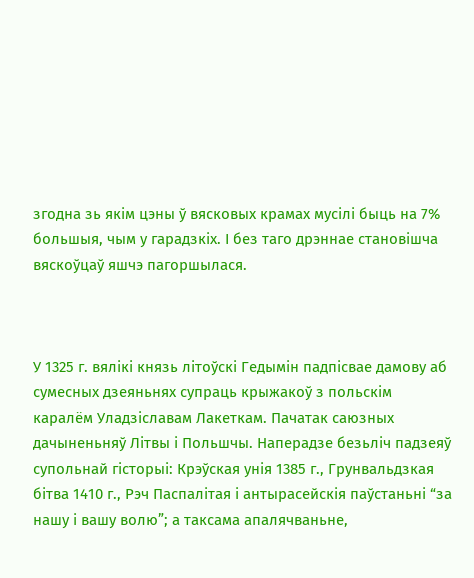згодна зь якім цэны ў вясковых крамах мусілі быць на 7% большыя, чым у гарадзкіх. І без таго дрэннае становішча вяскоўцаў яшчэ пагоршылася.



У 1325 г. вялікі князь літоўскі Гедымін падпісвае дамову аб сумесных дзеяньнях супраць крыжакоў з польскім каралём Уладзіславам Лакеткам. Пачатак саюзных дачыненьняў Літвы і Польшчы. Наперадзе безьліч падзеяў супольнай гісторыі: Крэўская унія 1385 г., Грунвальдзкая бітва 1410 г., Рэч Паспалітая і антырасейскія паўстаньні “за нашу і вашу волю”; а таксама апалячваньне,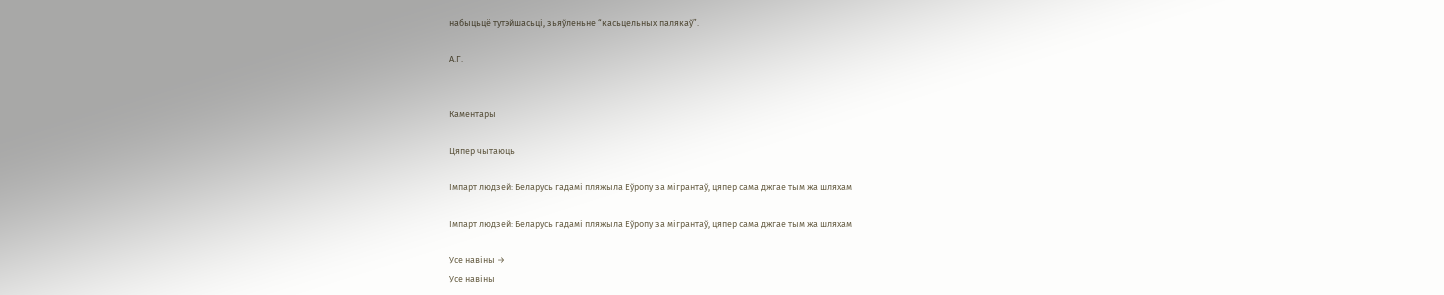набыцьцё тутэйшасьці, зьяўленьне “касьцельных палякаў”.

А.Г.


Каментары

Цяпер чытаюць

Імпарт людзей: Беларусь гадамі пляжыла Еўропу за мігрантаў, цяпер сама джгае тым жа шляхам

Імпарт людзей: Беларусь гадамі пляжыла Еўропу за мігрантаў, цяпер сама джгае тым жа шляхам

Усе навіны →
Усе навіны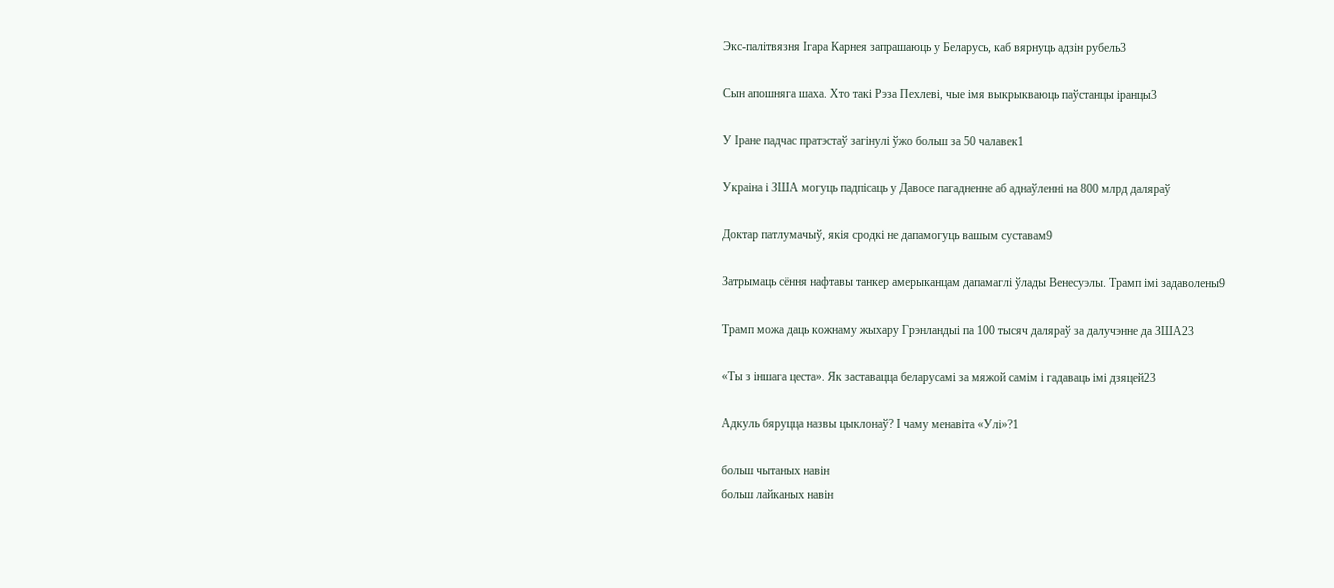Экс-палітвязня Ігара Карнея запрашаюць у Беларусь, каб вярнуць адзін рубель3

Сын апошняга шаха. Хто такі Рэза Пехлеві, чые імя выкрыкваюць паўстанцы іранцы3

У Іране падчас пратэстаў загінулі ўжо больш за 50 чалавек1

Украіна і ЗША могуць падпісаць у Давосе пагадненне аб аднаўленні на 800 млрд даляраў

Доктар патлумачыў, якія сродкі не дапамогуць вашым суставам9

Затрымаць сёння нафтавы танкер амерыканцам дапамаглі ўлады Венесуэлы. Трамп імі задаволены9

Трамп можа даць кожнаму жыхару Грэнландыі па 100 тысяч даляраў за далучэнне да ЗША23

«Ты з іншага цеста». Як заставацца беларусамі за мяжой самім і гадаваць імі дзяцей23

Адкуль бяруцца назвы цыклонаў? І чаму менавіта «Улі»?1

больш чытаных навін
больш лайканых навін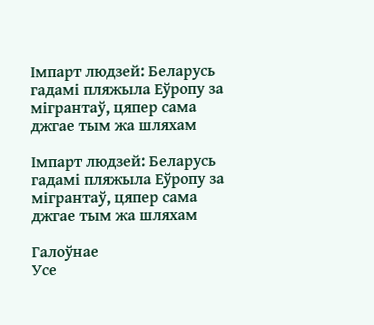Імпарт людзей: Беларусь гадамі пляжыла Еўропу за мігрантаў, цяпер сама джгае тым жа шляхам

Імпарт людзей: Беларусь гадамі пляжыла Еўропу за мігрантаў, цяпер сама джгае тым жа шляхам

Галоўнае
Усе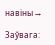навіны →

Заўвага: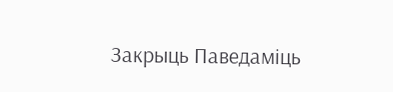Закрыць Паведаміць